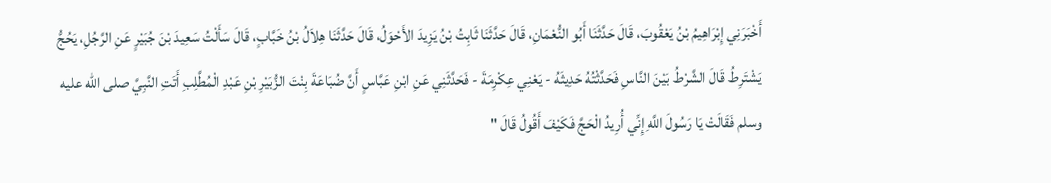أَخْبَرَنِي إِبْرَاهِيمُ بْنُ يَعْقُوبَ، قَالَ حَدَّثَنَا أَبُو النُّعْمَانِ، قَالَ حَدَّثَنَا ثَابِتُ بْنُ يَزِيدَ الأَحْوَلُ، قَالَ حَدَّثَنَا هِلاَلُ بْنُ خَبَّابٍ، قَالَ سَأَلْتُ سَعِيدَ بْنَ جُبَيْرٍ عَنِ الرَّجُلِ، يَحُجُّ يَشْتَرِطُ قَالَ الشَّرْطُ بَيْنَ النَّاسِ فَحَدَّثْتُهُ حَدِيثَهُ - يَعْنِي عِكْرِمَةَ - فَحَدَّثَنِي عَنِ ابْنِ عَبَّاسٍ أَنَّ ضُبَاعَةَ بِنْتَ الزُّبَيْرِ بْنِ عَبْدِ الْمُطَّلِبِ أَتَتِ النَّبِيَّ صلى الله عليه وسلم فَقَالَتْ يَا رَسُولَ اللَّهِ إِنِّي أُرِيدُ الْحَجَّ فَكَيْفَ أَقُولُ قَالَ "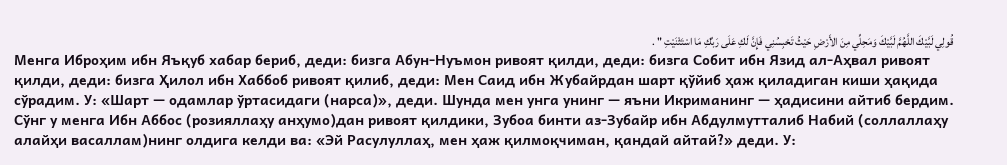قُولِي لَبَّيْكَ اللَّهُمَّ لَبَّيْكَ وَمَحِلِّي مِنَ الأَرْضِ حَيْثُ تَحْبِسُنِي فَإِنَّ لَكِ عَلَى رَبِّكِ مَا اسْتَثْنَيْتِ " .
Менга Иброҳим ибн Яъқуб хабар бериб, деди: бизга Абун-Нуъмон ривоят қилди, деди: бизга Собит ибн Язид ал-Аҳвал ривоят қилди, деди: бизга Ҳилол ибн Хаббоб ривоят қилиб, деди: Мен Саид ибн Жубайрдан шарт қўйиб ҳаж қиладиган киши ҳақида сўрадим. У: «Шарт — одамлар ўртасидаги (нарса)», деди. Шунда мен унга унинг — яъни Икриманинг — ҳадисини айтиб бердим. Сўнг у менга Ибн Аббос (розияллаҳу анҳумо)дан ривоят қилдики, Зубоа бинти аз-Зубайр ибн Абдулмутталиб Набий (соллаллаҳу алайҳи васаллам)нинг олдига келди ва: «Эй Расулуллаҳ, мен ҳаж қилмоқчиман, қандай айтай?» деди. У: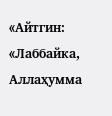«Айтгин: «Лаббайка, Аллаҳумма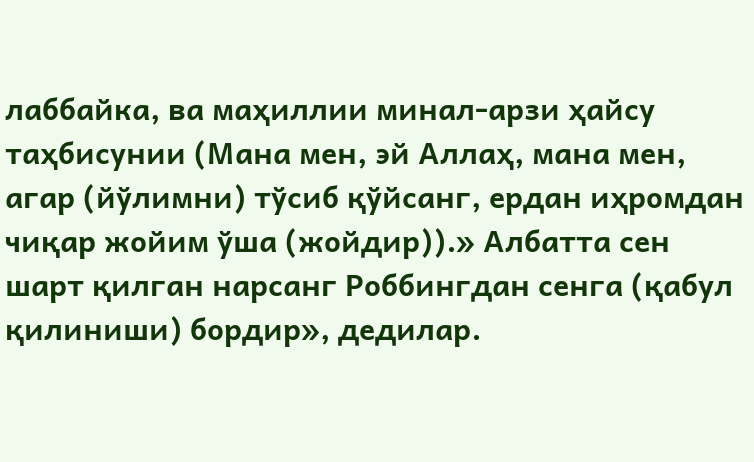лаббайка, ва маҳиллии минал-арзи ҳайсу таҳбисунии (Мана мен, эй Аллаҳ, мана мен, агар (йўлимни) тўсиб қўйсанг, ердан иҳромдан чиқар жойим ўша (жойдир)).» Албатта сен шарт қилган нарсанг Роббингдан сенга (қабул қилиниши) бордир», дедилар.